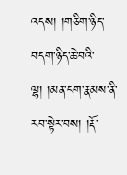འདས། །གཅིག་ཉིད་བདག་ཉིད་ཆེ་བའི་ལྷ། །མན་ངག་རྣམས་ནི་རབ་སྟེར་བས། །རྡོ་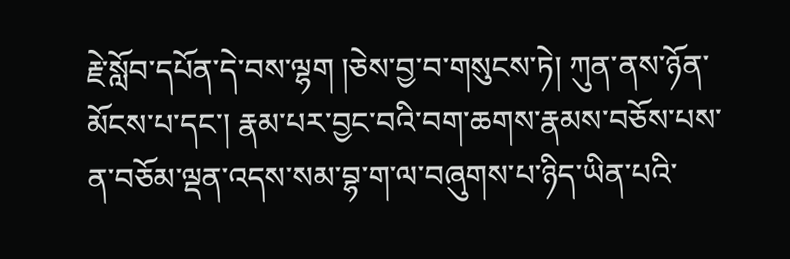རྗེ་སློབ་དཔོན་དེ་བས་ལྷག །ཅེས་བྱ་བ་གསུངས་ཏེ། ཀུན་ནས་ཉོན་མོངས་པ་དང་། རྣམ་པར་བྱང་བའི་བག་ཆགས་རྣམས་བཅོས་པས་ན་བཅོམ་ལྡན་འདས་སམ་བྷ་ག་ལ་བཞུགས་པ་ཉིད་ཡིན་པའི་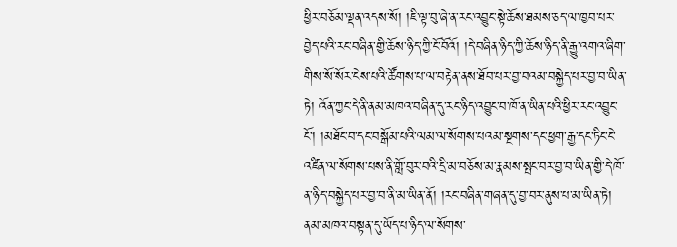ཕྱིར་བཅོམ་ལྡན་འདས་སོ། །ཇི་ལྟ་བུ་ཞེ་ན་རང་འབྱུང་སྟེ་ཆོས་ཐམས་ཅད་ལ་ཁྱབ་པར་བྱེད་པའི་རང་བཞིན་གྱི་ཆོས་ཉིད་ཀྱི་ངོ་བོའོ། །དེ་བཞིན་ཉིད་ཀྱི་ཆོས་ཉིད་ནི་རྒྱུ་འགའ་ཞིག་གིས་སོ་སོར་ངེས་པའི་ཚོགས་པ་ལ་བརྟེན་ནས་ཐོབ་པར་བྱ་བའམ་བསྐྱེད་པར་བྱ་བ་ཡིན་ཏེ། འོན་ཀྱང་དེ་ནི་ནམ་མཁའ་བཞིན་དུ་རང་ཉིད་འབྱུང་བ་ཁོ་ན་ཡིན་པའི་ཕྱིར་རང་འབྱུང་ངོ་། །མཐོང་བ་དང་བསྒོམ་པའི་ལམ་ལ་སོགས་པའམ་སྔགས་དང་ཕྱག་རྒྱ་དང་ཏིང་ངེ་འཛིན་ལ་སོགས་པས་ནི་གློ་བུར་བའི་དྲི་མ་བཅོས་མ་རྣམས་སྤང་བར་བྱ་བ་ཡིན་གྱི་དེ་ཁོ་ན་ཉིད་བསྐྱེད་པར་བྱ་བ་ནི་མ་ཡིན་ནོ། །རང་བཞིན་གཞན་དུ་བྱ་བར་ནུས་པ་མ་ཡིན་ཏེ། ནམ་མཁའ་བསྟན་དུ་ཡོད་པ་ཉིད་ལ་སོགས་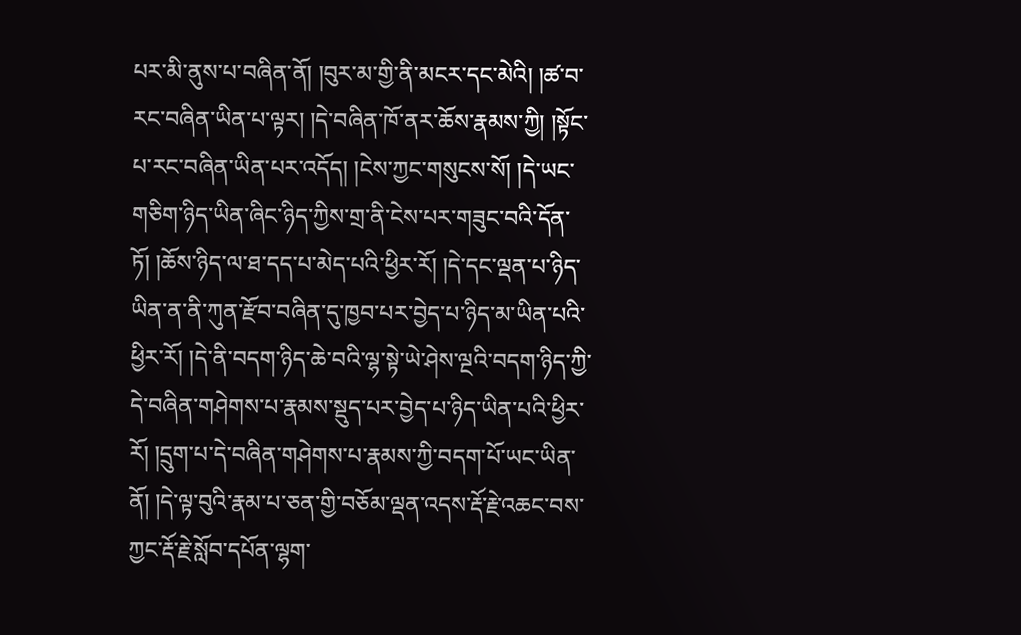པར་མི་ནུས་པ་བཞིན་ནོ། །བུར་མ་གྱི་ནི་མངར་དང་མེའི། །ཚ་བ་རང་བཞིན་ཡིན་པ་ལྟར། །དེ་བཞིན་ཁོ་ནར་ཆོས་རྣམས་ཀྱི། །སྟོང་པ་རང་བཞིན་ཡིན་པར་འདོད། །ངེས་ཀྱང་གསུངས་སོ། །དེ་ཡང་གཅིག་ཉིད་ཡིན་ཞིང་ཉིད་ཀྱིས་གྲ་ནི་ངེས་པར་གཟུང་བའི་དོན་ཏོ། །ཆོས་ཉིད་ལ་ཐ་དད་པ་མེད་པའི་ཕྱིར་རོ། །དེ་དང་ལྡན་པ་ཉིད་ཡིན་ན་ནི་ཀུན་རྫོབ་བཞིན་དུ་ཁྱབ་པར་བྱེད་པ་ཉིད་མ་ཡིན་པའི་ཕྱིར་རོ། །དེ་ནི་བདག་ཉིད་ཆེ་བའི་ལྷ་སྟེ་ཡེ་ཤེས་ལྔའི་བདག་ཉིད་ཀྱི་དེ་བཞིན་གཤེགས་པ་རྣམས་སྡུད་པར་བྱེད་པ་ཉིད་ཡིན་པའི་ཕྱིར་རོ། །དྲུག་པ་དེ་བཞིན་གཤེགས་པ་རྣམས་ཀྱི་བདག་པོ་ཡང་ཡིན་ནོ། །དེ་ལྟ་བུའི་རྣམ་པ་ཅན་གྱི་བཅོམ་ལྡན་འདས་རྡོ་རྗེ་འཆང་བས་ཀྱང་རྡོ་རྗེ་སློབ་དཔོན་ལྷག་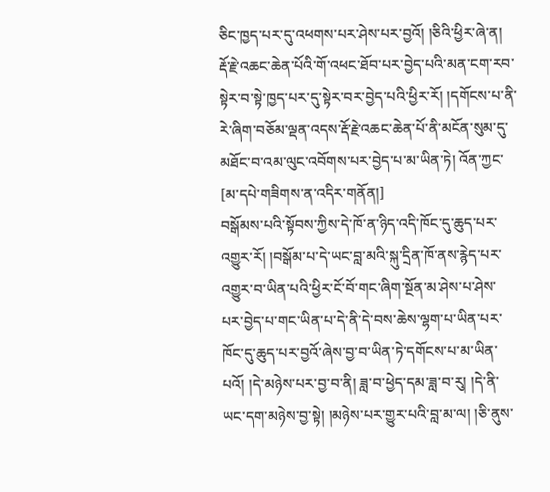ཅིང་ཁྱད་པར་དུ་འཕགས་པར་ཤེས་པར་བྱའོ། །ཅིའི་ཕྱིར་ཞེ་ན། རྡོ་རྗེ་འཆང་ཆེན་པོའི་གོ་འཕང་ཐོབ་པར་བྱེད་པའི་མན་ངག་རབ་སྟེར་བ་སྟེ་ཁྱད་པར་དུ་སྟེར་བར་བྱེད་པའི་ཕྱིར་རོ། །དགོངས་པ་ནི་རེ་ཞིག་བཅོམ་ལྡན་འདས་རྡོ་རྗེ་འཆང་ཆེན་པོ་ནི་མངོན་སུམ་དུ་མཐོང་བ་འམ་ལུང་འབོགས་པར་བྱེད་པ་མ་ཡིན་ཏེ། འོན་ཀྱང་
[མ་དཔེ་གཟིགས་ན་འདིར་གནོན།]
བསྒོམས་པའི་སྟོབས་ཀྱིས་དེ་ཁོ་ན་ཉིད་འདི་ཁོང་དུ་ཆུད་པར་འགྱུར་རོ། །བསྒོམ་པ་དེ་ཡང་བླ་མའི་སྐུ་དྲིན་ཁོ་ནས་རྙེད་པར་འགྱུར་བ་ཡིན་པའི་ཕྱིར་ངོ་བོ་གང་ཞིག་སྔོན་མ་ཤེས་པ་ཤེས་པར་བྱེད་པ་གང་ཡིན་པ་དེ་ནི་དེ་བས་ཆེས་ལྷག་པ་ཡིན་པར་ཁོང་དུ་ཆུད་པར་བྱའོ་ཞེས་བྱ་བ་ཡིན་ཏེ་དགོངས་པ་མ་ཡིན་པའོ། །དེ་མཉེས་པར་བྱ་བ་ནི། ཟླ་བ་ཕྱེད་དམ་ཟླ་བ་རུ། །དེ་ནི་ཡང་དག་མཉེས་བྱ་སྟེ། །མཉེས་པར་གྱུར་པའི་བླ་མ་ལ། །ཅི་ནུས་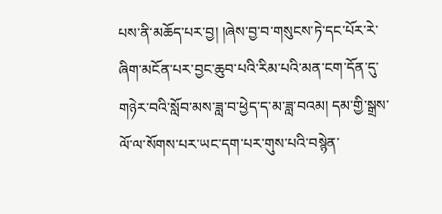པས་ནི་མཆོད་པར་བྱ། །ཞེས་བྱ་བ་གསུངས་ཏེ་དང་པོར་རེ་ཞིག་མངོན་པར་བྱང་ཆུབ་པའི་རིམ་པའི་མན་ངག་དོན་དུ་གཉེར་བའི་སློབ་མས་ཟླ་བ་ཕྱེད་ད་མ་ཟླ་བའམ། དམ་གྱི་སྒྲས་ལོ་ལ་སོགས་པར་ཡང་དག་པར་གུས་པའི་བསྙེན་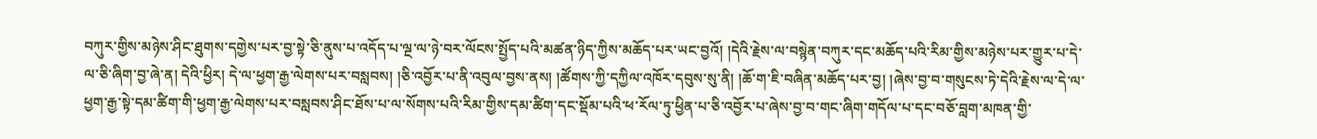བཀུར་གྱིས་མཉེས་ཤིང་ཐུགས་དགྱེས་པར་བྱ་སྟེ་ཅི་ནུས་པ་འདོད་པ་ལྔ་ལ་ཉེ་བར་ལོངས་སྤྱོད་པའི་མཚན་ཉིད་ཀྱིས་མཆོད་པར་ཡང་བྱའོ། །དེའི་རྗེས་ལ་བསྙེན་བཀུར་དང་མཆོད་པའི་རིམ་གྱིས་མཉེས་པར་གྱུར་པ་དེ་ལ་ཅི་ཞིག་བྱ་ཞེ་ན། དེའི་ཕྱིར། དེ་ལ་ཕྱག་རྒྱ་ལེགས་པར་བསླབས། །ཅི་འབྱོར་པ་ནི་འབུལ་བྱས་ནས། །ཚོགས་ཀྱི་དཀྱིལ་འཁོར་དབུས་སུ་ནི། །ཆོ་ག་ཇི་བཞིན་མཆོད་པར་བྱ། །ཞེས་བྱ་བ་གསུངས་ཏེ་དེའི་རྗེས་ལ་དེ་ལ་ཕྱག་རྒྱ་སྟེ་དམ་ཚིག་གི་ཕྱག་རྒྱ་ལེགས་པར་བསླབས་ཤིང་ཐོས་པ་ལ་སོགས་པའི་རིམ་གྱིས་དམ་ཚིག་དང་སྡོམ་པའི་ཕ་རོལ་ཏུ་ཕྱིན་པ་ཅི་འབྱོར་པ་ཞེས་བྱ་བ་གང་ཞིག་གདོལ་པ་དང་བཅོ་བླག་མཁན་གྱི་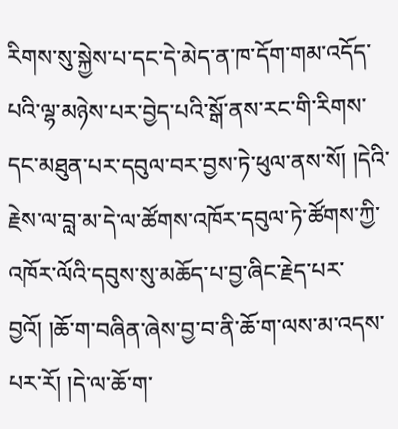རིགས་སུ་སྐྱེས་པ་དང་དེ་མེད་ན་ཁ་དོག་གམ་འདོད་པའི་ལྷ་མཉེས་པར་བྱེད་པའི་སྒོ་ནས་རང་གི་རིགས་དང་མཐུན་པར་དབུལ་བར་བྱས་ཏེ་ཕུལ་ནས་སོ། །དེའི་རྗེས་ལ་བླ་མ་དེ་ལ་ཚོགས་འཁོར་དབུལ་ཏེ་ཚོགས་ཀྱི་འཁོར་ལོའི་དབུས་སུ་མཆོད་པ་བྱ་ཞིང་རྗེད་པར་བྱའོ། །ཆོ་ག་བཞིན་ཞེས་བྱ་བ་ནི་ཆོ་ག་ལས་མ་འདས་པར་རོ། །དེ་ལ་ཆོ་ག་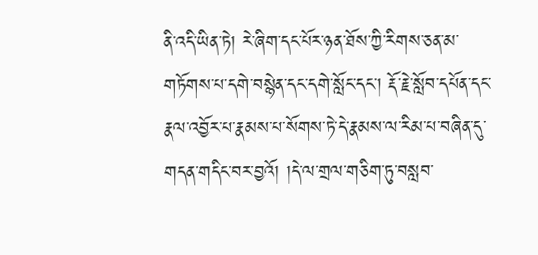ནི་འདི་ཡིན་ཏེ། རེ་ཞིག་དང་པོར་ཉན་ཐོས་ཀྱི་རིགས་ཅན་མ་གཏོགས་པ་དགེ་བསྙེན་དང་དགེ་སློང་དང་། རྡོ་རྗེ་སློབ་དཔོན་དང་རྣལ་འབྱོར་པ་རྣམས་པ་སོགས་ཏེ་དེ་རྣམས་ལ་རིམ་པ་བཞིན་དུ་གདན་གདིང་བར་བྱའོ། །དེ་ལ་གྲལ་གཅིག་ཏུ་བསླབ་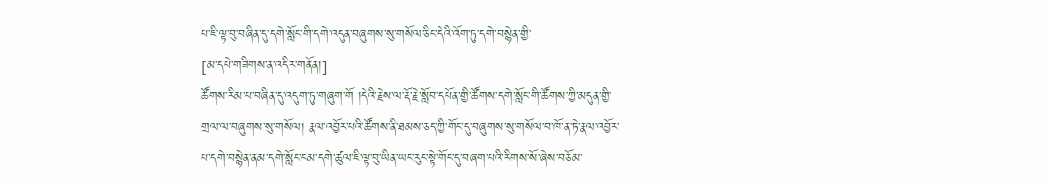པ་ཇི་ལྟ་བུ་བཞིན་དུ་དགེ་སློང་གི་དགེ་འདུན་བཞུགས་སུ་གསོལ་ཅིང་དེའི་འོག་ཏུ་དགེ་བསྙེན་གྱི་
[མ་དཔེ་གཟིགས་ན་འདིར་གནོན།]
ཚོགས་རིམ་པ་བཞིན་དུ་འདུག་ཏུ་གཞུག་གོ །དེའི་རྗེས་ལ་རྡོ་རྗེ་སློབ་དཔོན་གྱི་ཚོགས་དགེ་སློང་གི་ཚོགས་ཀྱི་མདུན་གྱི་གྲལ་ལ་བཞུགས་སུ་གསོལ། རྣལ་འབྱོར་པའི་ཚོགས་ནི་ཐམས་ཅད་ཀྱི་གོང་དུ་བཞུགས་སུ་གསོལ་བ་ཁོ་ན་ཏེ་རྣལ་འབྱོར་པ་དགེ་བསྙེན་ནམ་དགེ་སློང་ངམ་དགེ་ཚུལ་ཇི་ལྟ་བུ་ཡིན་ཡང་རུང་སྟེ་གོང་དུ་བཞག་པའི་རིགས་སོ་ཞེས་བཅོམ་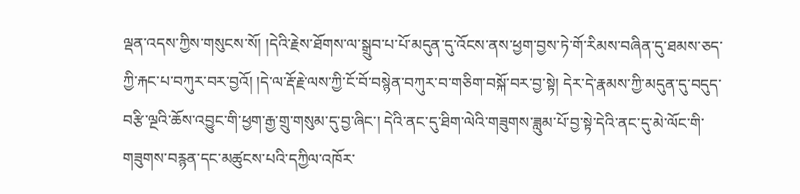ལྡན་འདས་ཀྱིས་གསུངས་སོ། །དེའི་རྗེས་ཐོགས་ལ་སྒྲུབ་པ་པོ་མདུན་དུ་འོངས་ནས་ཕྱག་བྱས་ཏེ་གོ་རིམས་བཞིན་དུ་ཐམས་ཅད་ཀྱི་རྐང་པ་བཀུར་བར་བྱའོ། །དེ་ལ་རྡོ་རྗེ་ལས་ཀྱི་ངོ་བོ་བསྙེན་བཀུར་བ་གཅིག་བསྐོ་བར་བྱ་སྟེ། དེར་དེ་རྣམས་ཀྱི་མདུན་དུ་བདུད་བརྩི་ལྔའི་ཆོས་འབྱུང་གི་ཕྱག་རྒྱ་གྲུ་གསུམ་དུ་བྱ་ཞིང་། དེའི་ནང་དུ་ཐིག་ལེའི་གཟུགས་ཟླུམ་པོ་བྱ་སྟེ་དེའི་ནང་དུ་མེ་ལོང་གི་གཟུགས་བརྙན་དང་མཚུངས་པའི་དཀྱིལ་འཁོར་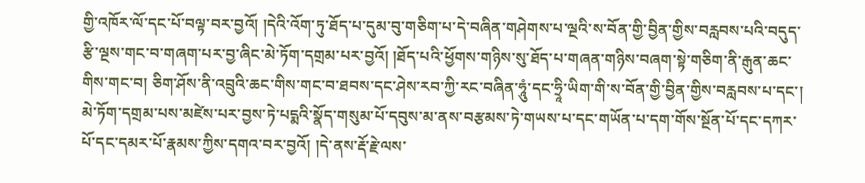གྱི་འཁོར་ལོ་དང་པོ་བལྟ་བར་བྱའོ། །དེའི་འོག་ཏུ་ཐོད་པ་དུམ་བུ་གཅིག་པ་དེ་བཞིན་གཤེགས་པ་ལྔའི་ས་བོན་གྱི་བྱིན་གྱིས་བརླབས་པའི་བདུད་རྩི་ལྔས་གང་བ་གཞག་པར་བྱ་ཞིང་མེ་ཏོག་དགྲམ་པར་བྱའོ། །ཐོད་པའི་ཕྱོགས་གཉིས་སུ་ཐོད་པ་གཞན་གཉིས་བཞག་སྟེ་གཅིག་ནི་རྒུན་ཆང་གིས་གང་བ། ཅིག་ཤོས་ནི་འབྲུའི་ཆང་གིས་གང་བ་ཐབས་དང་ཤེས་རབ་ཀྱི་རང་བཞིན་ཧཱུཾ་དང་ཧྲཱི་ཡིག་གི་ས་བོན་གྱི་བྱིན་གྱིས་བརླབས་པ་དང་། མེ་ཏོག་དགྲམ་པས་མཛེས་པར་བྱས་ཏེ་པདྨའི་སྣོད་གསུམ་པོ་དབུས་མ་ནས་བརྩམས་ཏེ་གཡས་པ་དང་གཡོན་པ་དག་གོས་སྔོན་པོ་དང་དཀར་པོ་དང་དམར་པོ་རྣམས་ཀྱིས་དགའ་བར་བྱའོ། །དེ་ནས་རྡོ་རྗེ་ལས་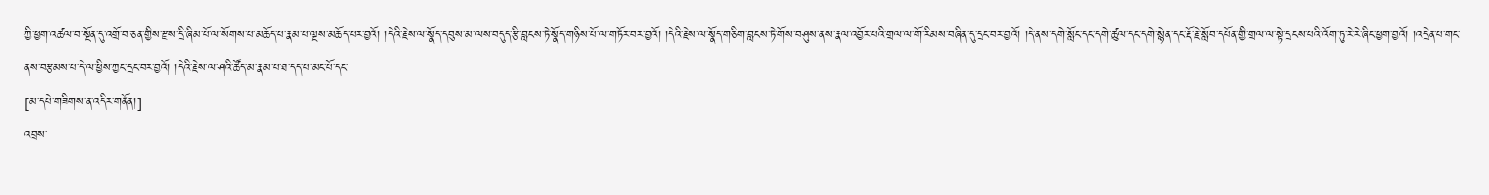ཀྱི་ཕྱག་འཚལ་བ་སྔོན་དུ་འགྲོ་བ་ཅན་གྱིས་རྫས་དྲི་ཞིམ་པོ་ལ་སོགས་པ་མཆོད་པ་རྣམ་པ་ལྔས་མཆོད་པར་བྱའོ། །དེའི་རྗེས་ལ་སྣོད་དབུས་མ་ལས་བདུད་རྩི་བླངས་ཏེ་སྣོད་གཉིས་པོ་ལ་གཏོར་བར་བྱའོ། །དེའི་རྗེས་ལ་སྣོད་གཅིག་བླངས་ཏེ་གོས་བཤུས་ནས་རྣལ་འབྱོར་པའི་གྲལ་ལ་གོ་རིམས་བཞིན་དུ་དྲང་བར་བྱའོ། །དེ་ནས་དགེ་སློང་དང་དགེ་ཚུལ་དང་དགེ་སྙེན་དང་རྡོ་རྗེ་སློབ་དཔོན་གྱི་གྲལ་ལ་སྟེ་དྲངས་པའི་འོག་ཏུ་རེ་རེ་ཞིང་ཕྱག་བྱའོ། །འདྲེན་པ་གང་ནས་བརྩམས་པ་དེ་ལ་ཕྱིས་ཀྱང་དྲང་བར་བྱའོ། །དེའི་རྗེས་ལ་ཤའི་ཚོད་མ་རྣམ་པ་ཐ་དད་པ་མང་པོ་དང་
[མ་དཔེ་གཟིགས་ན་འདིར་གནོན།]
འབྲས་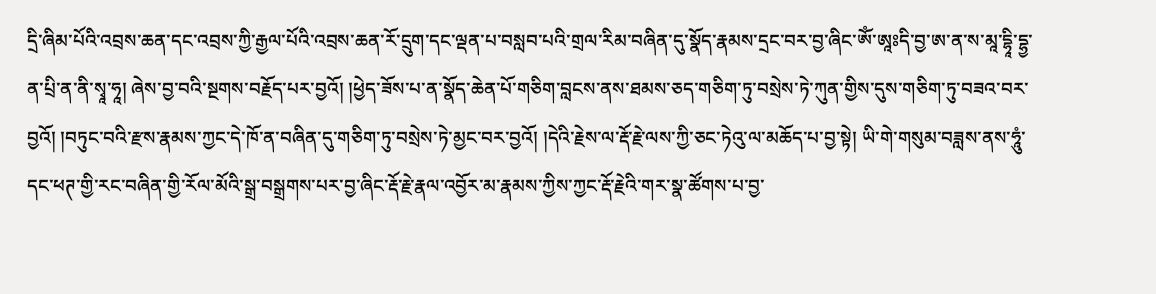དྲི་ཞིམ་པོའི་འབྲས་ཆན་དང་འབྲས་ཀྱི་རྒྱལ་པོའི་འབྲས་ཆན་རོ་དྲུག་དང་ལྡན་པ་བསླབ་པའི་གྲལ་རིམ་བཞིན་དུ་སྣོད་རྣམས་དྲང་བར་བྱ་ཞིང་ཨོཾ་ཨཱཿདི་བྱ་ཨ་ན་ས་མཱ་དྷཱི་དྷྱ་ན་པྲི་ན་ནི་སྭཱ་ཧཱ། ཞེས་བྱ་བའི་སྔགས་བརྗོད་པར་བྱའོ། །ཕྱེད་ཟོས་པ་ན་སྣོད་ཆེན་པོ་གཅིག་བླངས་ནས་ཐམས་ཅད་གཅིག་ཏུ་བསྲེས་ཏེ་ཀུན་གྱིས་དུས་གཅིག་ཏུ་བཟའ་བར་བྱའོ། །བཏུང་བའི་རྫས་རྣམས་ཀྱང་དེ་ཁོ་ན་བཞིན་དུ་གཅིག་ཏུ་བསྲེས་ཏེ་མྱང་བར་བྱའོ། །དེའི་རྗེས་ལ་རྡོ་རྗེ་ལས་ཀྱི་ཅང་ཏེའུ་ལ་མཆོད་པ་བྱ་སྟེ། ཡི་གེ་གསུམ་བཟླས་ནས་ཧཱུཾ་དང་ཕཊ་གྱི་རང་བཞིན་གྱི་རོལ་མོའི་སྒྲ་བསྒྲགས་པར་བྱ་ཞིང་རྡོ་རྗེ་རྣལ་འབྱོར་མ་རྣམས་ཀྱིས་ཀྱང་རྡོ་རྗེའི་གར་སྣ་ཚོགས་པ་བྱ་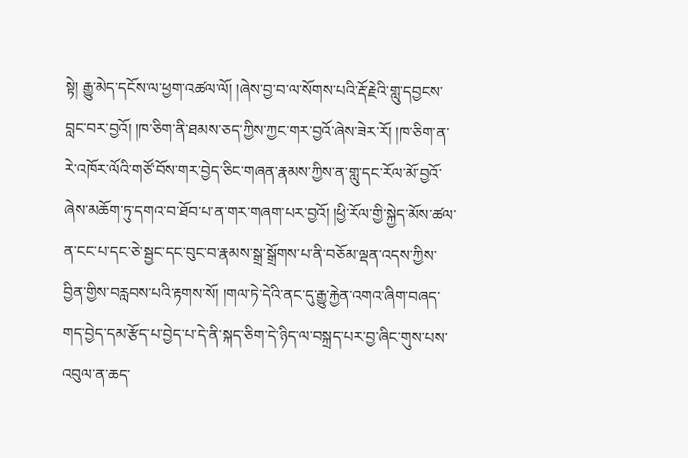སྟེ། རྒྱུ་མེད་དངོས་ལ་ཕྱག་འཚལ་ལོ། །ཞེས་བྱ་བ་ལ་སོགས་པའི་རྡོ་རྗེའི་གླུ་དབྱངས་བླང་བར་བྱའོ། །ཁ་ཅིག་ནི་ཐམས་ཅད་ཀྱིས་ཀྱང་གར་བྱའོ་ཞེས་ཟེར་རོ། །ཁ་ཅིག་ན་རེ་འཁོར་ལོའི་གཙོ་བོས་གར་བྱེད་ཅིང་གཞན་རྣམས་ཀྱིས་ན་གླུ་དང་རོལ་མོ་བྱའོ་ཞེས་མཆོག་ཏུ་དགའ་བ་ཐོབ་པ་ན་གར་གཞག་པར་བྱའོ། །ཕྱི་རོལ་གྱི་སྐྱེད་མོས་ཚལ་ན་ངང་པ་དང་ཅེ་སྦྱང་དང་བུང་བ་རྣམས་སྒྲ་སྒྲོགས་པ་ནི་བཅོམ་ལྡན་འདས་ཀྱིས་བྱིན་གྱིས་བརླབས་པའི་རྟགས་སོ། །གལ་ཏེ་དེའི་ནང་དུ་རྒྱུ་རྐྱེན་འགའ་ཞིག་བཞད་གད་བྱེད་དམ་རྩོད་པ་བྱེད་པ་དེ་ནི་སྐད་ཅིག་དེ་ཉིད་ལ་བསྐྲད་པར་བྱ་ཞིང་གུས་པས་འབུལ་ན་ཆད་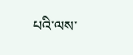པའི་ལས་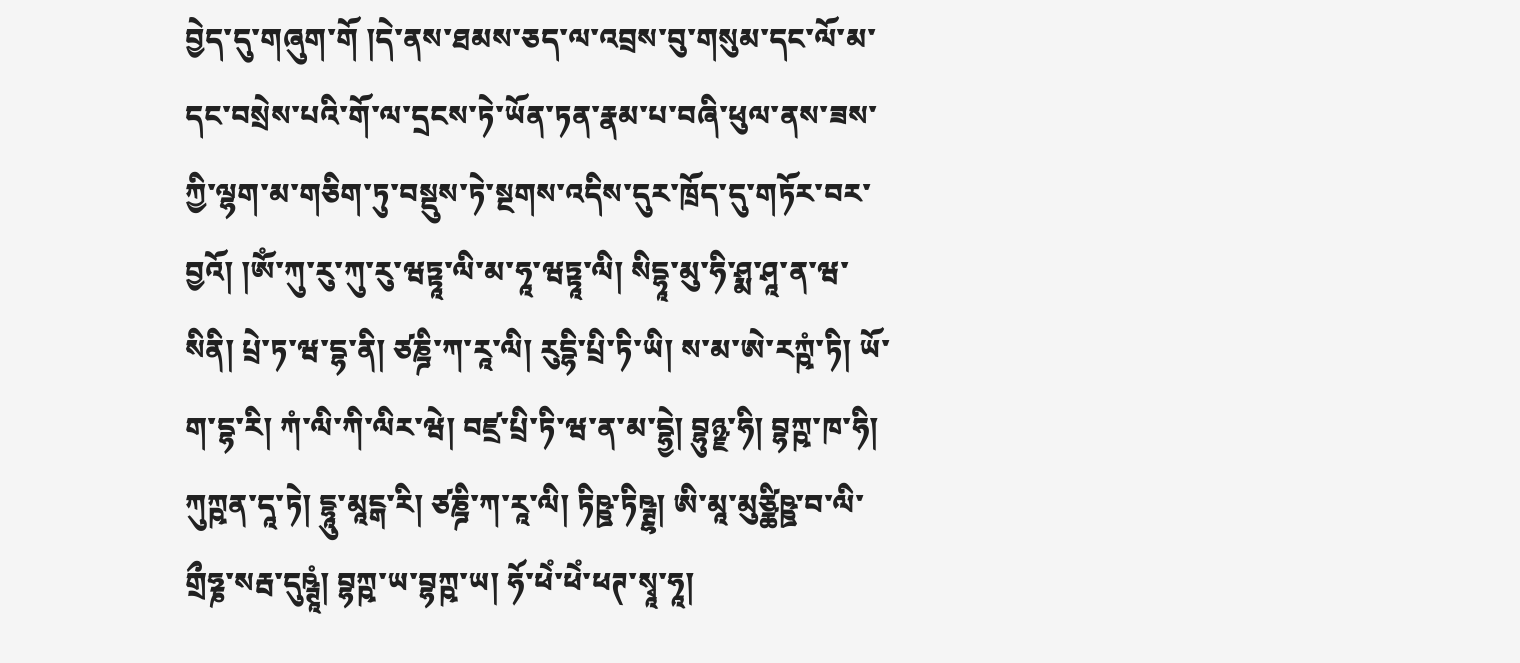བྱེད་དུ་གཞུག་གོ །དེ་ནས་ཐམས་ཅད་ལ་འབྲས་བུ་གསུམ་དང་ལོ་མ་དང་བསྲེས་པའི་གོ་ལ་དྲངས་ཏེ་ཡོན་ཏན་རྣམ་པ་བཞི་ཕུལ་ནས་ཟས་ཀྱི་ལྷག་མ་གཅིག་ཏུ་བསྡུས་ཏེ་སྔགས་འདིས་དུར་ཁྲོད་དུ་གཏོར་བར་བྱའོ། །ཨོཾ་ཀུ་རུ་ཀུ་རུ་ཝཏྟཱ་ལི་མ་ཧཱ་ཝཏྟཱ་ལི། སིདྷཱ་མུ་ཧི་ཤྨ་ཤཱ་ན་ཝ་སིནི། པྲེ་ཏ་ཝ་དྷ་ནི། ཙཎྜི་ཀ་རཱ་ལི། རུདྷི་པྲི་ཏི་ཡི། ས་མ་ཨེ་རཀྵཾ་ཏི། ཡོ་ག་དྷ་རི། ཀཾ་ལི་ཀི་ལིར་ཝེ། བཛྲ་པྲི་ཏི་ཝ་ན་མ་དྷྱེ། བྷུཉྫ་ཧི། བྷཀྵ་ཁ་ཧི། ཀུཀྵན་དཱ་ཏེ། དྷཱུ་མཱངྒ་རི། ཙཎྜི་ཀ་རཱ་ལི། ཏིཥྛ་ཏིཥྚྷ། ཨི་མཱ་མུཙྪིཥྛ་བ་ལི་གྲྀཧྞ་སརྦ་དུཥྚཱཾ། བྷཀྵ་ཡ་བྷཀྵ་ཡ། ཧོ་ཕེཾ་ཕེཾ་ཕཊ་སྭཱ་ཧཱ།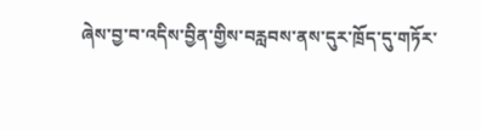ཞེས་བྱ་བ་འདིས་བྱིན་གྱིས་བརླབས་ནས་དུར་ཁྲོད་དུ་གཏོར་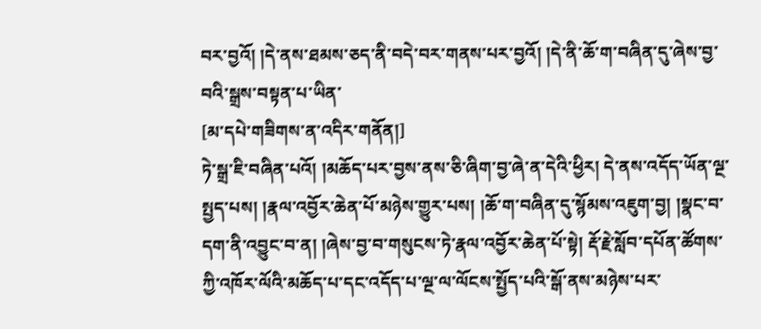བར་བྱའོ། །དེ་ནས་ཐམས་ཅད་ནི་བདེ་བར་གནས་པར་བྱའོ། །དེ་ནི་ཆོ་ག་བཞིན་དུ་ཞེས་བྱ་བའི་སྒྲས་བསྟན་པ་ཡིན་
[མ་དཔེ་གཟིགས་ན་འདིར་གནོན།]
ཏེ་སྒྲ་ཇི་བཞིན་པའོ། །མཆོད་པར་བྱས་ནས་ཅི་ཞིག་བྱ་ཞེ་ན་དེའི་ཕྱིར། དེ་ནས་འདོད་ཡོན་ལྔ་སྤྱད་པས། །རྣལ་འབྱོར་ཆེན་པོ་མཉེས་གྱུར་པས། །ཆོ་ག་བཞིན་དུ་སྙོམས་འཇུག་བྱ། །སྣང་བ་དག་ནི་འབྱུང་བ་ན། །ཞེས་བྱ་བ་གསུངས་ཏེ་རྣལ་འབྱོར་ཆེན་པོ་སྟེ། རྡོ་རྗེ་སློབ་དཔོན་ཚོགས་ཀྱི་འཁོར་ལོའི་མཆོད་པ་དང་འདོད་པ་ལྔ་ལ་ལོངས་སྤྱོད་པའི་སྒོ་ནས་མཉེས་པར་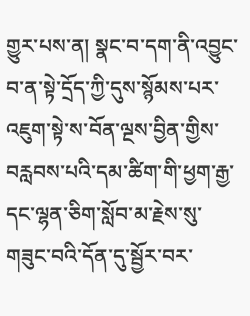གྱུར་པས་ན། སྣང་བ་དག་ནི་འབྱུང་བ་ན་སྟེ་དྲོད་ཀྱི་དུས་སྙོམས་པར་འཇུག་སྟེ་ས་བོན་ལྔས་བྱིན་གྱིས་བརླབས་པའི་དམ་ཚིག་གི་ཕྱག་རྒྱ་དང་ལྷན་ཅིག་སློབ་མ་རྗེས་སུ་གཟུང་བའི་དོན་དུ་སྦྱོར་བར་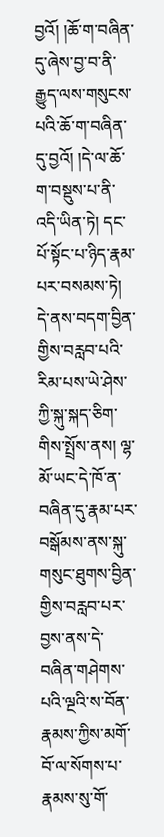བྱའོ། །ཆོ་ག་བཞིན་དུ་ཞེས་བྱ་བ་ནི་རྒྱུད་ལས་གསུངས་པའི་ཆོ་ག་བཞིན་དུ་བྱའོ། །དེ་ལ་ཆོ་ག་བསྡུས་པ་ནི་འདི་ཡིན་ཏེ། དང་པོ་སྟོང་པ་ཉིད་རྣམ་པར་བསམས་ཏེ། དེ་ནས་བདག་བྱིན་གྱིས་བརླབ་པའི་རིམ་པས་ཡེ་ཤེས་ཀྱི་སྐུ་སྐད་ཅིག་གིས་སྤྲོས་ནས། ལྷ་མོ་ཡང་དེ་ཁོ་ན་བཞིན་དུ་རྣམ་པར་བསྒོམས་ནས་སྐུ་གསུང་ཐུགས་བྱིན་གྱིས་བརླབ་པར་བྱས་ནས་དེ་བཞིན་གཤེགས་པའི་ལྔའི་ས་བོན་རྣམས་ཀྱིས་མགོ་བོ་ལ་སོགས་པ་རྣམས་སུ་གོ་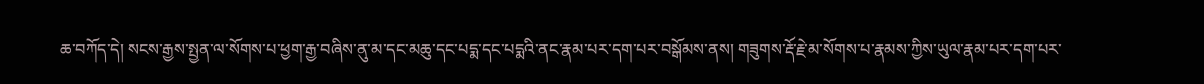ཆ་བཀོད་དེ། སངས་རྒྱས་སྤྱན་ལ་སོགས་པ་ཕྱག་རྒྱ་བཞིས་ནུ་མ་དང་མཆུ་དང་པདྨ་དང་པདྨའི་ནང་རྣམ་པར་དག་པར་བསྒོམས་ནས། གཟུགས་རྡོ་རྗེ་མ་སོགས་པ་རྣམས་ཀྱིས་ཡུལ་རྣམ་པར་དག་པར་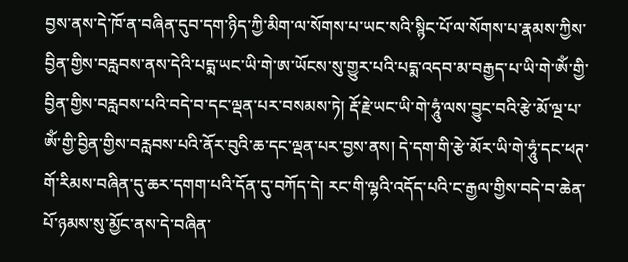བྱས་ནས་དེ་ཁོ་ན་བཞིན་དུབ་དག་ཉིད་ཀྱི་མིག་ལ་སོགས་པ་ཡང་སའི་སྙིང་པོ་ལ་སོགས་པ་རྣམས་ཀྱིས་བྱིན་གྱིས་བརླབས་ནས་དེའི་པདྨ་ཡང་ཡི་གེ་ཨ་ཡོངས་སུ་གྱུར་པའི་པདྨ་འདབ་མ་བརྒྱད་པ་ཡི་གེ་ཨོཾ་གྱི་བྱིན་གྱིས་བརླབས་པའི་བདེ་བ་དང་ལྡན་པར་བསམས་ཏེ། རྡོ་རྗེ་ཡང་ཡི་གེ་ཧཱུཾ་ལས་བྱུང་བའི་རྩེ་མོ་ལྔ་པ་ཨོཾ་གྱི་བྱིན་གྱིས་བརླབས་པའི་ནོར་བུའི་ཆ་དང་ལྡན་པར་བྱས་ནས། དེ་དག་གི་རྩེ་མོར་ཡི་གེ་ཧཱུཾ་དང་ཕཊ་གོ་རིམས་བཞིན་དུ་ཆར་དགག་པའི་དོན་དུ་བཀོད་དེ། རང་གི་ལྷའི་འདོད་པའི་ང་རྒྱལ་གྱིས་བདེ་བ་ཆེན་པོ་ཉམས་སུ་མྱོང་ནས་དེ་བཞིན་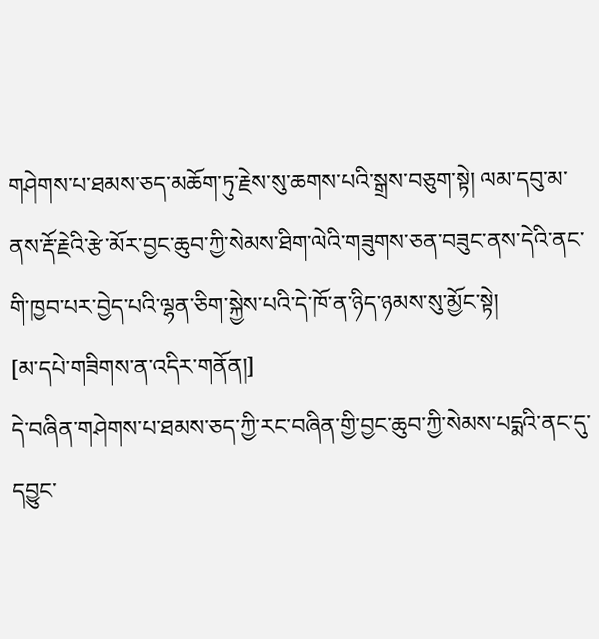གཤེགས་པ་ཐམས་ཅད་མཆོག་ཏུ་རྗེས་སུ་ཆགས་པའི་སྒྲས་བཅུག་སྟེ། ལམ་དབུ་མ་ནས་རྡོ་རྗེའི་རྩེ་མོར་བྱང་ཆུབ་ཀྱི་སེམས་ཐིག་ལེའི་གཟུགས་ཅན་བཟུང་ནས་དེའི་ནང་གི་ཁྱབ་པར་བྱེད་པའི་ལྷན་ཅིག་སྐྱེས་པའི་དེ་ཁོ་ན་ཉིད་ཉམས་སུ་མྱོང་སྟེ།
[མ་དཔེ་གཟིགས་ན་འདིར་གནོན།]
དེ་བཞིན་གཤེགས་པ་ཐམས་ཅད་ཀྱི་རང་བཞིན་གྱི་བྱང་ཆུབ་ཀྱི་སེམས་པདྨའི་ནང་དུ་དབྱུང་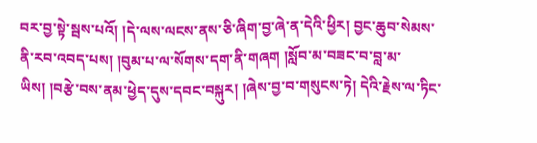བར་བྱ་སྟེ་སྦས་པའོ། །དེ་ལས་ལངས་ནས་ཅི་ཞིག་བྱ་ཞེ་ན་དེའི་ཕྱིར། བྱང་ཆུབ་སེམས་ནི་རབ་འབད་པས། །བུམ་པ་ལ་སོགས་དག་ནི་གཞག །སློབ་མ་བཟང་བ་བླ་མ་ཡིས། །བརྩེ་བས་ནམ་ཕྱེད་དུས་དབང་བསྐུར། །ཞེས་བྱ་བ་གསུངས་ཏེ། དེའི་རྗེས་ལ་ཏིང་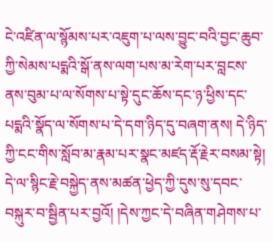ངེ་འཛིན་ལ་སྙོམས་པར་འཇུག་པ་ལས་བྱུང་བའི་བྱང་ཆུབ་ཀྱི་སེམས་པདྨའི་སྒོ་ནས་ལག་པས་མ་རེག་པར་བླངས་ནས་བུམ་པ་ལ་སོགས་པ་སྟེ་དུང་ཆོས་དང་ཉ་ཕྱིས་དང་པདྨའི་སྣོད་ལ་སོགས་པ་དེ་དག་ཉིད་དུ་བཞག་ནས། དེ་ཉིད་ཀྱི་ངང་གིས་སློབ་མ་རྣམ་པར་སྣང་མཛད་རྡོ་རྗེར་བསམ་སྟེ། དེ་ལ་སྙིང་རྗེ་བསྐྱེད་ནས་མཚན་ཕྱེད་ཀྱི་དུས་སུ་དབང་བསྐུར་བ་སྦྱིན་པར་བྱའོ། །དེས་ཀྱང་དེ་བཞིན་གཤེགས་པ་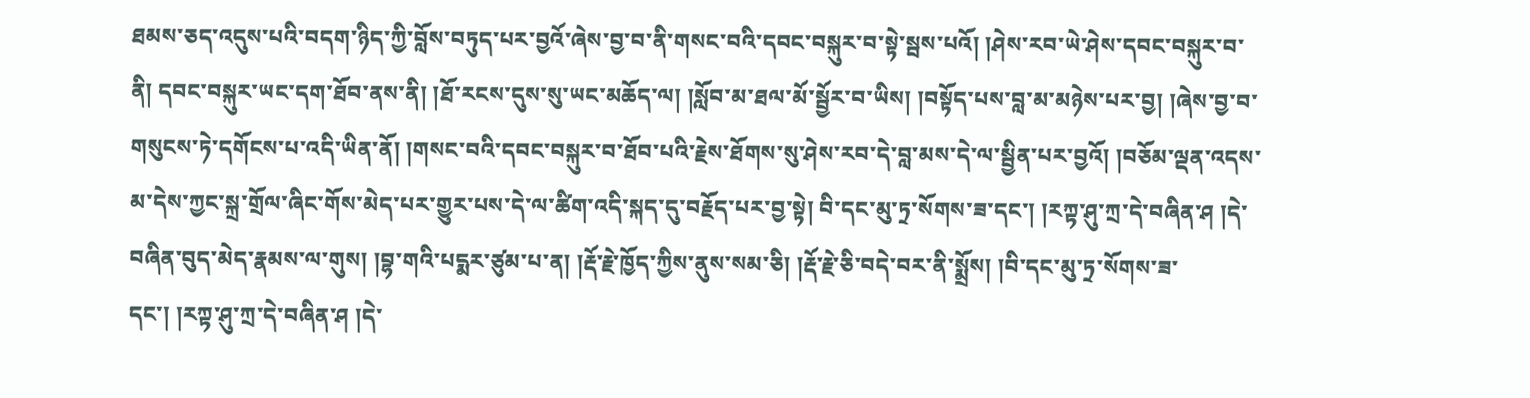ཐམས་ཅད་འདུས་པའི་བདག་ཉིད་ཀྱི་བློས་བཏུད་པར་བྱའོ་ཞེས་བྱ་བ་ནི་གསང་བའི་དབང་བསྐུར་བ་སྟེ་སྦས་པའོ། །ཤེས་རབ་ཡེ་ཤེས་དབང་བསྐུར་བ་ནི། དབང་བསྐུར་ཡང་དག་ཐོབ་ནས་ནི། །ཐོ་རངས་དུས་སུ་ཡང་མཆོད་ལ། །སློབ་མ་ཐལ་མོ་སྦྱོར་བ་ཡིས། །བསྟོད་པས་བླ་མ་མཉེས་པར་བྱ། །ཞེས་བྱ་བ་གསུངས་ཏེ་དགོངས་པ་འདི་ཡིན་ནོ། །གསང་བའི་དབང་བསྐུར་བ་ཐོབ་པའི་རྗེས་ཐོགས་སུ་ཤེས་རབ་དེ་བླ་མས་དེ་ལ་སྦྱིན་པར་བྱའོ། །བཅོམ་ལྡན་འདས་མ་དེས་ཀྱང་སྐྲ་གྲོལ་ཞིང་གོས་མེད་པར་གྱུར་པས་དེ་ལ་ཚིག་འདི་སྐད་དུ་བརྗོད་པར་བྱ་སྟེ། བི་དང་མུ་ཏྲ་སོགས་ཟ་དང་། །རཀྟ་ཤུ་ཀྲ་དེ་བཞིན་ཤ །དེ་བཞིན་བུད་མེད་རྣམས་ལ་གུས། །བྷ་གའི་པདྨར་ཙུམ་པ་ན། །རྡོ་རྗེ་ཁྱོད་ཀྱིས་ནུས་སམ་ཅི། །རྡོ་རྗེ་ཅི་བདེ་བར་ནི་སྨྲོས། །བི་དང་མུ་ཏྲ་སོགས་ཟ་དང་། །རཀྟ་ཤུ་ཀྲ་དེ་བཞིན་ཤ །དེ་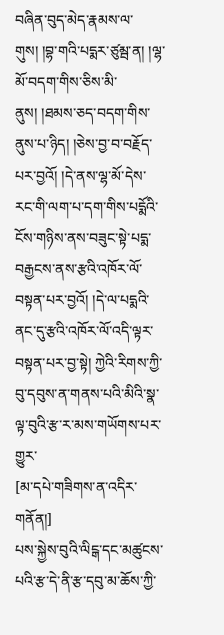བཞིན་བུད་མེད་རྣམས་ལ་གུས། །བྷ་གའི་པདྨར་ཙུམྦ་ན། །ལྷ་མོ་བདག་གིས་ཅིས་མི་ནུས། །ཐམས་ཅད་བདག་གིས་ནུས་པ་ཉིད། །ཅེས་བྱ་བ་བརྗོད་པར་བྱའོ། །དེ་ནས་ལྷ་མོ་དེས་རང་གི་ལག་པ་དག་གིས་པདྨོའི་ངོས་གཉིས་ནས་བཟུང་སྟེ་པདྨ་བརྒྱངས་ནས་རྩའི་འཁོར་ལོ་བསྟན་པར་བྱའོ། །དེ་ལ་པདྨའི་ནང་དུ་རྩའི་འཁོར་ལོ་འདི་ལྟར་བསྟན་པར་བྱ་སྟེ། ཀྱེའི་རིགས་ཀྱི་བུ་དབུས་ན་གནས་པའི་མིའི་སྣ་ལྟ་བུའི་རྩ་ར་མས་གཡོགས་པར་གྱུར་
[མ་དཔེ་གཟིགས་ན་འདིར་གནོན།]
པས་སྐྱེས་བུའི་ལིངྒ་དང་མཚུངས་པའི་རྩ་དེ་ནི་རྩ་དབུ་མ་ཆོས་ཀྱི་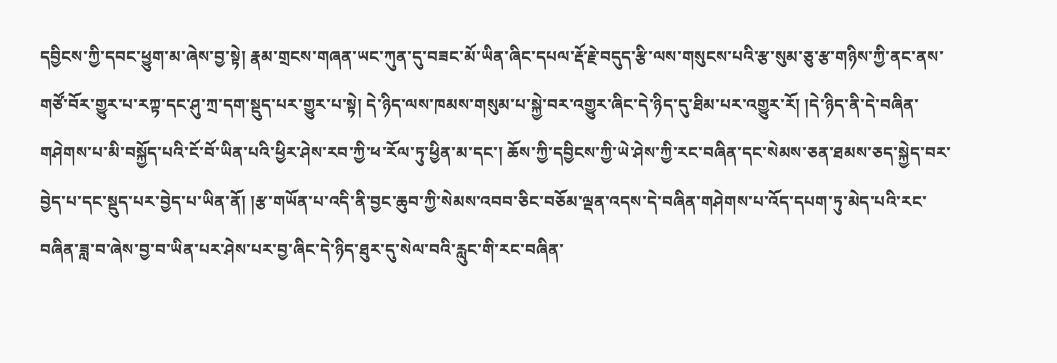དབྱིངས་ཀྱི་དབང་ཕྱུག་མ་ཞེས་བྱ་སྟེ། རྣམ་གྲངས་གཞན་ཡང་ཀུན་དུ་བཟང་མོ་ཡིན་ཞིང་དཔལ་རྡོ་རྗེ་བདུད་རྩི་ལས་གསུངས་པའི་རྩ་སུམ་ཅུ་རྩ་གཉིས་ཀྱི་ནང་ནས་གཙོ་བོར་གྱུར་པ་རཀྟ་དང་ཤུ་ཀྲ་དག་སྡུད་པར་གྱུར་པ་སྟེ། དེ་ཉིད་ལས་ཁམས་གསུམ་པ་སྐྱེ་བར་འགྱུར་ཞིང་དེ་ཉིད་དུ་ཐིམ་པར་འགྱུར་རོ། །དེ་ཉིད་ནི་དེ་བཞིན་གཤེགས་པ་མི་བསྐྱོད་པའི་ངོ་བོ་ཡིན་པའི་ཕྱིར་ཤེས་རབ་ཀྱི་ཕ་རོལ་ཏུ་ཕྱིན་མ་དང་། ཆོས་ཀྱི་དབྱིངས་ཀྱི་ཡེ་ཤེས་ཀྱི་རང་བཞིན་དང་སེམས་ཅན་ཐམས་ཅད་སྐྱེད་བར་བྱེད་པ་དང་སྡུད་པར་བྱེད་པ་ཡིན་ནོ། །རྩ་གཡོན་པ་འདི་ནི་བྱང་ཆུབ་ཀྱི་སེམས་འབབ་ཅིང་བཅོམ་ལྡན་འདས་དེ་བཞིན་གཤེགས་པ་འོད་དཔག་ཏུ་མེད་པའི་རང་བཞིན་ཟླ་བ་ཞེས་བྱ་བ་ཡིན་པར་ཤེས་པར་བྱ་ཞིང་དེ་ཉིད་ཐུར་དུ་སེལ་བའི་རླུང་གི་རང་བཞིན་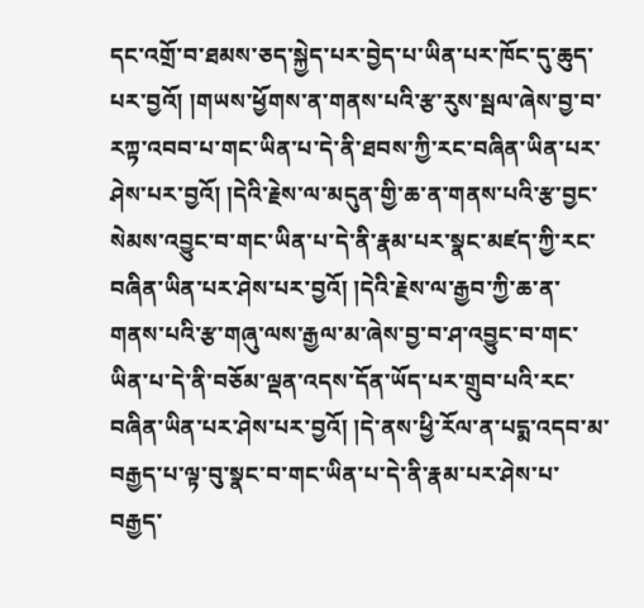དང་འགྲོ་བ་ཐམས་ཅད་སྐྱེད་པར་བྱེད་པ་ཡིན་པར་ཁོང་དུ་ཆུད་པར་བྱའོ། །གཡས་ཕྱོགས་ན་གནས་པའི་རྩ་རུས་སྦལ་ཞེས་བྱ་བ་རཀྟ་འབབ་པ་གང་ཡིན་པ་དེ་ནི་ཐབས་ཀྱི་རང་བཞིན་ཡིན་པར་ཤེས་པར་བྱའོ། །དེའི་རྗེས་ལ་མདུན་གྱི་ཆ་ན་གནས་པའི་རྩ་བྱང་སེམས་འབྱུང་བ་གང་ཡིན་པ་དེ་ནི་རྣམ་པར་སྣང་མཛད་ཀྱི་རང་བཞིན་ཡིན་པར་ཤེས་པར་བྱའོ། །དེའི་རྗེས་ལ་རྒྱབ་ཀྱི་ཆ་ན་གནས་པའི་རྩ་གཞུ་ལས་རྒྱལ་མ་ཞེས་བྱ་བ་ཤ་འབྱུང་བ་གང་ཡིན་པ་དེ་ནི་བཅོམ་ལྡན་འདས་དོན་ཡོད་པར་གྲུབ་པའི་རང་བཞིན་ཡིན་པར་ཤེས་པར་བྱའོ། །དེ་ནས་ཕྱི་རོལ་ན་པདྨ་འདབ་མ་བརྒྱད་པ་ལྟ་བུ་སྣང་བ་གང་ཡིན་པ་དེ་ནི་རྣམ་པར་ཤེས་པ་བརྒྱད་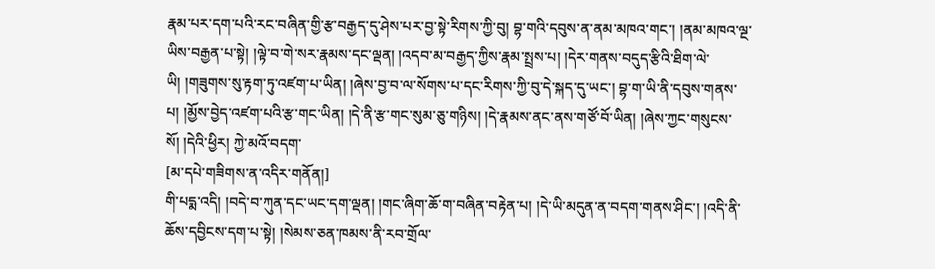རྣམ་པར་དག་པའི་རང་བཞིན་གྱི་རྩ་བརྒྱད་དུ་ཤེས་པར་བྱ་སྟེ་རིགས་ཀྱི་བུ། བྷ་གའི་དབུས་ན་ནམ་མཁའ་གང་། །ནམ་མཁའ་ལྔ་ཡིས་བརྒྱན་པ་སྟེ། །ལྟེ་བ་གེ་སར་རྣམས་དང་ལྡན། །འདབ་མ་བརྒྱད་ཀྱིས་རྣམ་སྤྲས་པ། །དེར་གནས་བདུད་རྩིའི་ཐིག་ལེ་ཡི། །གཟུགས་སུ་རྟག་ཏུ་འཛག་པ་ཡིན། །ཞེས་བྱ་བ་ལ་སོགས་པ་དང་རིགས་ཀྱི་བུ་དེ་སྐད་དུ་ཡང་། བྷ་ག་ཡི་ནི་དབུས་གནས་པ། །མྱོས་བྱེད་འཛག་པའི་རྩ་གང་ཡིན། །དེ་ནི་རྩ་གང་སུམ་ཅུ་གཉིས། །དེ་རྣམས་ནང་ནས་གཙོ་བོ་ཡིན། །ཞེས་ཀྱང་གསུངས་སོ། །དེའི་ཕྱིར། ཀྱེ་མའོ་བདག་
[མ་དཔེ་གཟིགས་ན་འདིར་གནོན།]
གི་པདྨ་འདི། །བདེ་བ་ཀུན་དང་ཡང་དག་ལྡན། །གང་ཞིག་ཆོ་ག་བཞིན་བརྟེན་པ། །དེ་ཡི་མདུན་ན་བདག་གནས་ཤིང་། །འདི་ནི་ཆོས་དབྱིངས་དག་པ་སྟེ། །སེམས་ཅན་ཁམས་ནི་རབ་གྲོལ་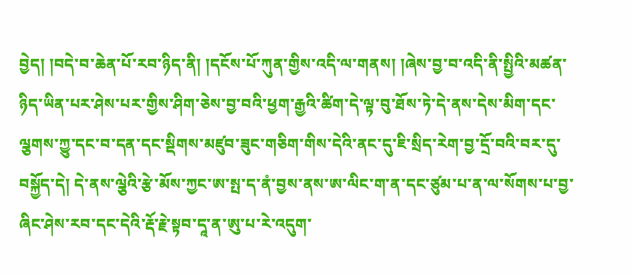བྱེད། །བདེ་བ་ཆེན་པོ་རབ་ཉིད་ནི། །དངོས་པོ་ཀུན་གྱིས་འདི་ལ་གནས། །ཞེས་བྱ་བ་འདི་ནི་སྤྱིའི་མཚན་ཉིད་ཡིན་པར་ཤེས་པར་གྱིས་ཤིག་ཅེས་བྱ་བའི་ཕྱག་རྒྱའི་ཚིག་དེ་ལྟ་བུ་ཐོས་ཏེ་དེ་ནས་དེས་མིག་དང་ལྕགས་ཀྱུ་དང་བ་དན་དང་སྡིགས་མཛུབ་ཟུང་གཅིག་གིས་དེའི་ནང་དུ་ཇི་སྲིད་རེག་བྱ་དྲོ་བའི་བར་དུ་བསྐྱོད་དེ། དེ་ནས་ལྕེའི་རྩེ་མོས་ཀྱང་ཨ་སྤ་ད་ནཾ་བྱས་ནས་ཨ་ལིང་ག་ན་དང་ཙུམ་པ་ན་ལ་སོགས་པ་བྱ་ཞིང་ཤེས་རབ་དང་དེའི་རྡོ་རྗེ་སྟབ་དཱ་ན་ཨུ་པ་རེ་འདུག་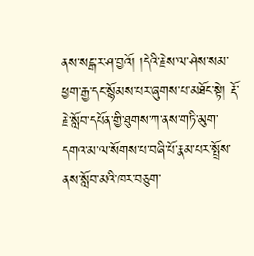ནས་སངྒ་ར་ཤ་བྱའོ། །དེའི་རྗེས་ལ་ཤེས་སམ་ཕྱག་རྒྱ་དང་སྙོམས་པར་ཞུགས་པ་མཐོང་སྟེ། རྡོ་རྗེ་སློབ་དཔོན་གྱི་ཐུགས་ཀ་ནས་གཏི་མུག་དགའ་མ་ལ་སོགས་པ་བཞི་པོ་རྣམ་པར་སྤྲོས་ནས་སློབ་མའི་ཁར་བཅུག་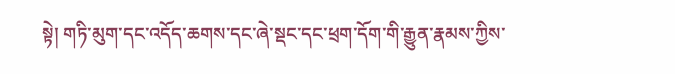སྟེ། གཏི་མུག་དང་འདོད་ཆགས་དང་ཞེ་སྡང་དང་ཕྲག་དོག་གི་རྒྱུན་རྣམས་ཀྱིས་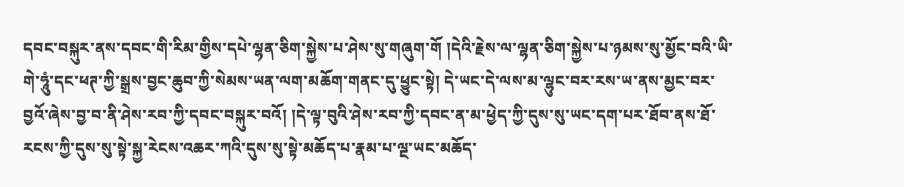དབང་བསྐུར་ནས་དབང་གི་རིམ་གྱིས་དཔེ་ལྷན་ཅིག་སྐྱེས་པ་ཤེས་སུ་གཞུག་གོ །དེའི་རྗེས་ལ་ལྷན་ཅིག་སྐྱེས་པ་ཉམས་སུ་མྱོང་བའི་ཡི་གེ་ཧཱུཾ་དང་ཕཊ་ཀྱི་སྒྲས་བྱང་ཆུབ་ཀྱི་སེམས་ཡན་ལག་མཆོག་གནང་དུ་ཕྱུང་སྟེ། དེ་ཡང་དེ་ལས་མ་ལྷུང་བར་རས་ཡ་ནས་མྱང་བར་བྱའོ་ཞེས་བྱ་བ་ནི་ཤེས་རབ་ཀྱི་དབང་བསྐུར་བའོ། །དེ་ལྟ་བུའི་ཤེས་རབ་ཀྱི་དབང་ན་མ་ཕྱེད་ཀྱི་དུས་སུ་ཡང་དག་པར་ཐོབ་ནས་ཐོ་རངས་ཀྱི་དུས་སུ་སྟེ་སྐྱ་རེངས་འཆར་ཀའི་དུས་སུ་སྟེ་མཆོད་པ་རྣམ་པ་ལྔ་ཡང་མཆོད་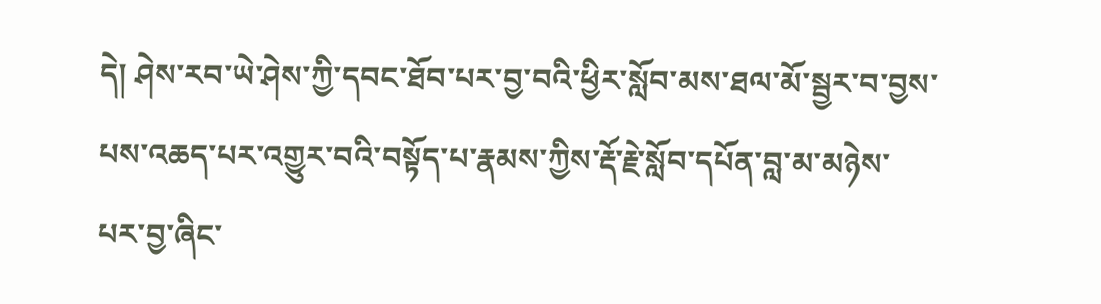དེ། ཤེས་རབ་ཡེ་ཤེས་ཀྱི་དབང་ཐོབ་པར་བྱ་བའི་ཕྱིར་སློབ་མས་ཐལ་མོ་སྦྱར་བ་བྱས་པས་འཆད་པར་འགྱུར་བའི་བསྟོད་པ་རྣམས་ཀྱིས་རྡོ་རྗེ་སློབ་དཔོན་བླ་མ་མཉེས་པར་བྱ་ཞིང་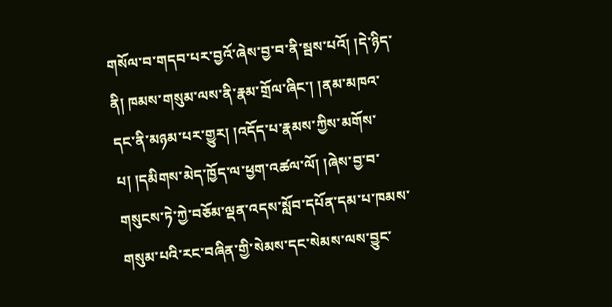གསོལ་བ་གདབ་པར་བྱའོ་ཞེས་བྱ་བ་ནི་སྦས་པའོ། །དེ་ཉིད་ནི། ཁམས་གསུམ་ལས་ནི་རྣམ་གྲོལ་ཞིང་། །ནམ་མཁའ་དང་ནི་མཉམ་པར་གྱུར། །འདོད་པ་རྣམས་ཀྱིས་མགོས་པ། །དམིགས་མེད་ཁྱོད་ལ་ཕྱག་འཚལ་ལོ། །ཞེས་བྱ་བ་གསུངས་ཏེ་ཀྱེ་བཅོམ་ལྡན་འདས་སློབ་དཔོན་དམ་པ་ཁམས་གསུམ་པའི་རང་བཞིན་གྱི་སེམས་དང་སེམས་ལས་བྱུང་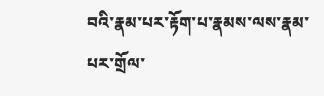བའི་རྣམ་པར་རྟོག་པ་རྣམས་ལས་རྣམ་པར་གྲོལ་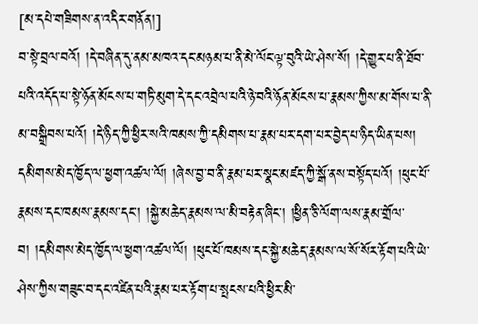[མ་དཔེ་གཟིགས་ན་འདིར་གནོན།]
བ་སྟེ་བྲལ་བའོ། །དེ་བཞིན་དུ་ནམ་མཁའ་དང་མཉམ་པ་ནི་མེ་ལོང་ལྟ་བུའི་ཡེ་ཤེས་སོ། །དེ་གྱུར་པ་ནི་ཐོབ་པའི་འདོད་པ་སྟེ་ཉོན་མོངས་པ་གཏི་མུག་དེ་དང་འབྲེལ་པའི་ཉེ་བའི་ཉོན་མོངས་པ་རྣམས་ཀྱིས་མ་གོས་པ་ནི་མ་བསྒྲིབས་པའོ། །དེ་ཉིད་ཀྱི་ཕྱིར་སའི་ཁམས་ཀྱི་དམིགས་པ་རྣམ་པར་དག་པར་བྱེད་པ་ཉིད་ཡིན་པས། དམིགས་མེད་ཁྱོད་ལ་ཕྱག་འཚལ་ལོ། །ཞེས་བྱ་བ་ནི་རྣམ་པར་སྣང་མཛད་ཀྱི་སྒོ་ནས་བསྟོད་པའོ། །ཕུང་པོ་རྣམས་དང་ཁམས་རྣམས་དང་། །སྐྱེ་མཆེད་རྣམས་ལ་མི་བརྟེན་ཞིང་། །ཕྱིན་ཅི་ལོག་ལས་རྣམ་གྲོལ་བ། །དམིགས་མེད་ཁྱོད་ལ་ཕྱག་འཚལ་ལོ། །ཕུང་པོ་ཁམས་དང་སྐྱེ་མཆེད་རྣམས་ལ་སོ་སོར་རྟོག་པའི་ཡེ་ཤེས་ཀྱིས་གཟུང་བ་དང་འཛིན་པའི་རྣམ་པར་རྟོག་པ་སྤངས་པའི་ཕྱིར་མི་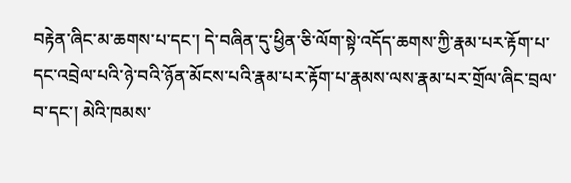བརྟེན་ཞིང་མ་ཆགས་པ་དང་། དེ་བཞིན་དུ་ཕྱིན་ཅི་ལོག་སྟེ་འདོད་ཆགས་ཀྱི་རྣམ་པར་རྟོག་པ་དང་འབྲེལ་པའི་ཉེ་བའི་ཉོན་མོངས་པའི་རྣམ་པར་རྟོག་པ་རྣམས་ལས་རྣམ་པར་གྲོལ་ཞིང་བྲལ་བ་དང་། མེའི་ཁམས་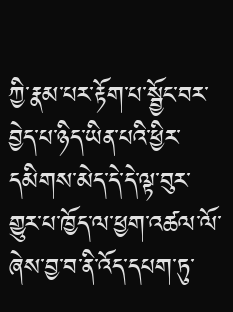ཀྱི་རྣམ་པར་རྟོག་པ་སྦྱོང་བར་བྱེད་པ་ཉིད་ཡིན་པའི་ཕྱིར་དམིགས་མེད་དེ་དེ་ལྟ་བུར་གྱུར་པ་ཁྱོད་ལ་ཕྱག་འཚལ་ལོ་ཞེས་བྱ་བ་ནི་འོད་དཔག་ཏུ་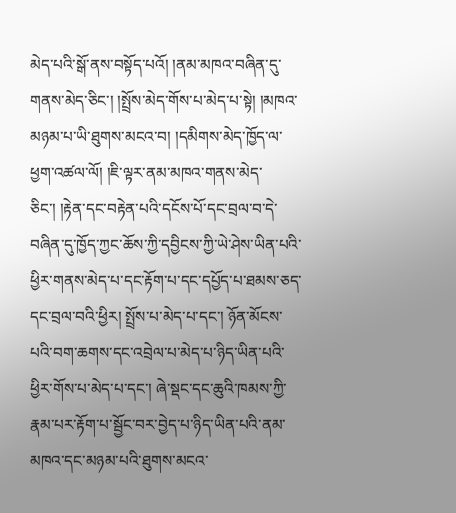མེད་པའི་སྒོ་ནས་བསྟོད་པའོ། །ནམ་མཁའ་བཞིན་དུ་གནས་མེད་ཅིང་། །སྤྲོས་མེད་གོས་པ་མེད་པ་སྟེ། །མཁའ་མཉམ་པ་ཡི་ཐུགས་མངའ་བ། །དམིགས་མེད་ཁྱོད་ལ་ཕྱག་འཚལ་ལོ། །ཇི་ལྟར་ནམ་མཁའ་གནས་མེད་ཅིང་། །རྟེན་དང་བརྟེན་པའི་དངོས་པོ་དང་བྲལ་བ་དེ་བཞིན་དུ་ཁྱོད་ཀྱང་ཆོས་ཀྱི་དབྱིངས་ཀྱི་ཡེ་ཤེས་ཡིན་པའི་ཕྱིར་གནས་མེད་པ་དང་རྟོག་པ་དང་དཔྱོད་པ་ཐམས་ཅད་དང་བྲལ་བའི་ཕྱིར། སྤྲོས་པ་མེད་པ་དང་། ཉོན་མོངས་པའི་བག་ཆགས་དང་འབྲེལ་པ་མེད་པ་ཉིད་ཡིན་པའི་ཕྱིར་གོས་པ་མེད་པ་དང་། ཞེ་སྡང་དང་ཆུའི་ཁམས་ཀྱི་རྣམ་པར་རྟོག་པ་སྦྱོང་བར་བྱེད་པ་ཉིད་ཡིན་པའི་ནམ་མཁའ་དང་མཉམ་པའི་ཐུགས་མངའ་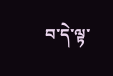བ་དེ་ལྟ་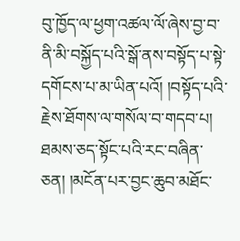བུ་ཁྱོད་ལ་ཕྱག་འཚལ་ལོ་ཞེས་བྱ་བ་ནི་མི་བསྐྱོད་པའི་སྒོ་ནས་བསྟོད་པ་སྟེ་དགོངས་པ་མ་ཡིན་པའོ། །བསྟོད་པའི་རྗེས་ཐོགས་ལ་གསོལ་བ་གདབ་པ། ཐམས་ཅད་སྟོང་པའི་རང་བཞིན་ཅན། །མངོན་པར་བྱང་ཆུབ་མཐོང་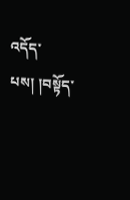འདོད་པས། །བསྟོད་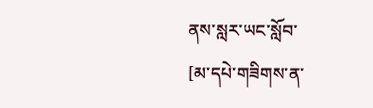ནས་སླར་ཡང་སློབ་
[མ་དཔེ་གཟིགས་ན་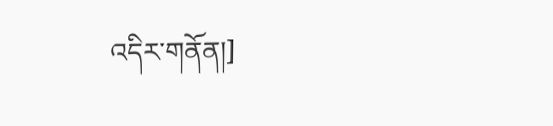འདིར་གནོན།]